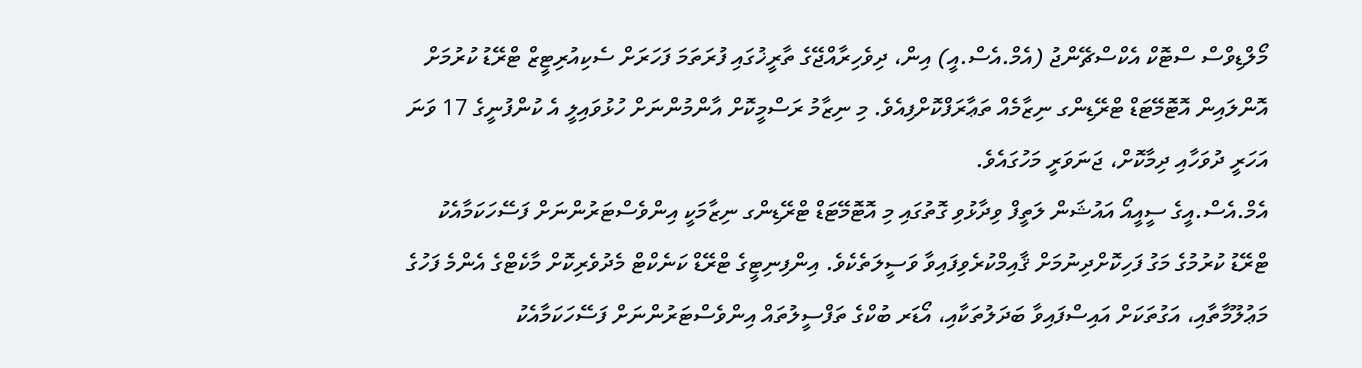މޯލްޑިވްސް ސްޓޮކް އެކްސްޗޭންޖު (އެމް.އެސް.އީ) އިން، ދިވެހިރާއްޖޭގެ ތާރީޚުގައި ފުރަތަމަ ފަހަރަށް ސެކިއުރިޓީޒް ޓްރޭޑު ކުރުމަށް އޮންލައިން އޮޓޮމޭޓަޑް ޓްރޭޑިންގ ނިޒާމެއް ތަޢާރަފްކޮށްފިއެވެ. މި ނިޒާމު ރަސްމީކޮށް އާންމުންނަށް ހުޅުވައިލީ އެ ކުންފުނީގެ 17 ވަނަ އަހަރީ ދުވަހާއި ދިމާކޮށް، ޖަނަވަރީ މަހުގައެވެ.
އެމް.އެސް.އީގެ ސީއީއޯ އައުޝަން ލަތީފް ވިދާޅުވި ގޮތުގައި މި އޮޓޮމޭޓަޑް ޓްރޭޑިންގ ނިޒާމަކީ އިންވެސްޓަރުންނަށް ފަސޭހަކަމާއެކު ޓްރޭޑު ކުރުމުގެ މަގު ފަހިކޮށްދިނުމަށް ޤާއިމްކުރެވިފައިވާ ވަސީލަތެކެވެ. އިންފިނިޓީގެ ޓްރޭޑް ކަނެކްޓް މެދުވެރިކޮށް މާކެޓްގެ އެންމެ ފަހުގެ މަޢުލޫމާތާއި، އަގުތަކަށް އައިސްފައިވާ ބަދަލުތަކާއި، އޯޑަރ ބުކްގެ ތަފްސީލުތައް އިންވެސްޓަރުންނަށް ފަސޭހަކަމާއެކު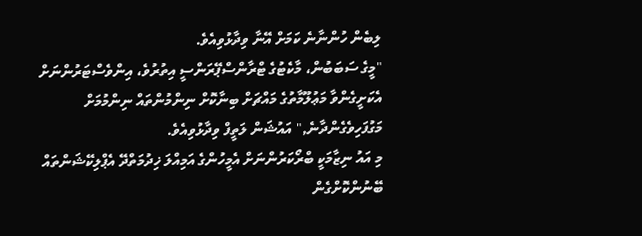ލިބެން ހުންނާނެ ކަމަށް އޭނާ ވިދާޅުވިއެވެ.
"މީގެ ސަބަބުން، މާކެޓުގެ ޓްރާންސްޕޭރަންސީ އިތުރުވެ، އިންވެސްޓަރުންނަށް އެކަށީގެންވާ މަޢުލޫމާތުގެ މައްޗަށް ބިނާކޮށް ނިންމުންތައް ނިންމުމަށް މަގުފަހިވެގެންދާނެ," އައުޝަން ލަތީފް ވިދާޅުވިއެވެ.
މި އައު ނިޒާމަކީ ބްރޯކަރުންނަށް އެމީހުންގެ އަމިއްލަ ޚިދުމަތްދޭ އެޕްލިކޭޝަންތައް ބޭނުންކޮށްގެން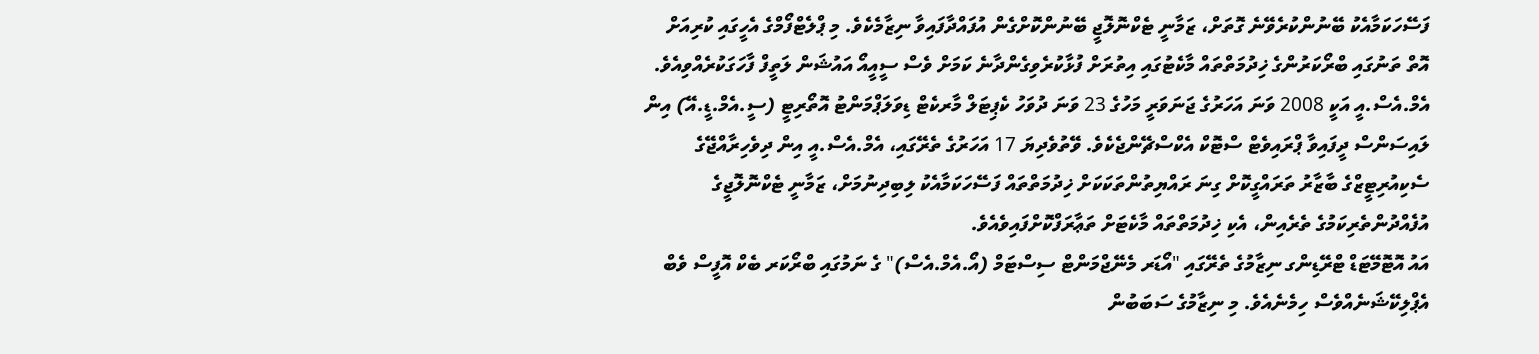ފަސޭހަކަމާއެކު ބޭނުންކުރެވޭނެ ގޮތަށް، ޒަމާނީ ޓެކްނޮލޮޖީ ބޭނުންކޮށްގެން އުފައްދާފައިވާ ނިޒާމެކެވެ. މި ޕްލެޓްފޯމްގެ އެހީގައި ކުރިއަށް އޮތް ތަނުގައި ބްރޯކަރުންގެ ޚިދުމަތްތައް މާކެޓުގައި އިތުރަށް ފުޅާކުރެވިގެންދާނެ ކަމަށް ވެސް ސީއީއޯ އައުޝަން ލަތީފް ފާހަގަކުރެއްވިއެވެ.
އެމް.އެސް.އީ އަކީ 2008 ވަނަ އަހަރުގެ ޖަނަވަރީ މަހުގެ 23 ވަނަ ދުވަހު ކެޕިޓަލް މާރކެޓް ޑިވަލަޕްމަންޓު އޮތޯރިޓީ (ސީ.އެމް.ޑީ.އޭ) އިން ލައިސަންސް ދީފައިވާ ޕްރައިވެޓް ސްޓޮކް އެކްސްޗޭންޖެކެވެ. ވޭތުވެދިޔަ 17 އަހަރުގެ ތެރޭގައި، އެމް.އެސް.އީ އިން ދިވެހިރާއްޖޭގެ ސެކިއުރިޓީޒްގެ ބާޒާރު ތަރައްގީކޮށް ގިނަ ރައްޔިތުންތަކަކަށް ޚިދުމަތްތައް ފަސޭހަކަމާއެކު ލިބިދިނުމަށް، ޒަމާނީ ޓެކްނޮލޮޖީގެ އުފެއްދުންތެރިކަމުގެ ތެރެއިން، އެކި ޚިދުމަތްތައް މާކެޓަށް ތަޢާރަފްކޮށްފައިވެއެވެ.
އައު އޮޓޮމޭޓަޑް ޓްރޭޑިންގ ނިޒާމުގެ ތެރޭގައި "އޯޑަރ މެނޭޖްމަންޓް ސިސްޓަމް (އޯ.އެމް.އެސް)" ގެ ނަމުގައި ބްރޯކަރ ބެކް އޮފީސް ވެބް އެޕްލިކޭޝަނެއްވެސް ހިމެނެއެވެ. މި ނިޒާމުގެ ސަބަބުން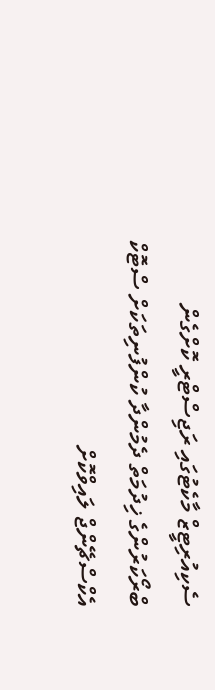ސެކިއުރިޓީޒް މާކެޓުގައި ރަޖިސްޓްރީ ކޮށްގެން ބްރޯކަރުންގެ ޚިދުމަތް ދެމުންދާ ކުންފުނިތަކަށް ސްޓޮކް އެކްސްޗޭންޖް ލައިވްކޮށް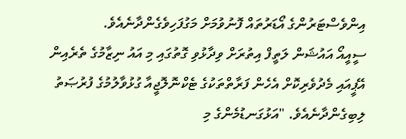އިންވެސްޓަރުންގެ އޯޑަރުތައް ފޮނުވުމަށް މަގުފަހިވެގެންދާނެއެވެ.
ސީއީއޯ އައުޝަން ލަތީފް އިތުރަށް ވިދާޅުވި ގޮތުގައި މި އައު ނިޒާމުގެ ތެރެއިން އޭޕީއައި މެދުވެރިކޮށް އެހެން ފަރާތްތަކުގެ ޓެކްނޮލޮޖީއާ ގުޅުވާލުމުގެ ފުރުޞަތު ލިބިގެންދާނެއެވެ. "އަޅުގަނޑުމެންގެ މި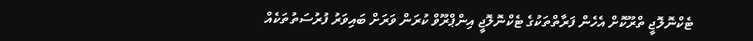ޓެކްނޮލޮޖީ ތްރޫކޮށް އެހެން ފަރާތްތަކުގެ ޓެކްނޮލޮޖީ އިންޕްރޫވް ކުރަން ވަރަށް ބައިވަރު ފުރުސަތުތަކެއް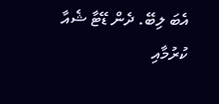އެބަ ލިބޭ. ދެން ޑޭޓާ ޝެއާ ކުރުމާއި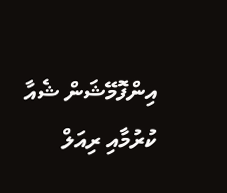އިންފޮމޭޝަން ޝެއާ ކުރުމާއި ރިއަލް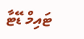ޓައިމް ޑޭޓާ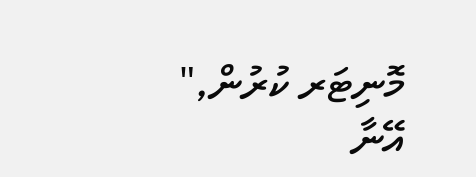މޮނިޓަރ ކުރުން," އޭނާ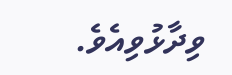ވިދާޅުވިއެވެ.